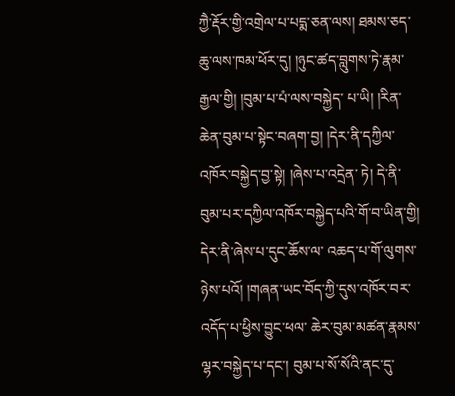ཀྱཻ་རྡོར་གྱི་འགྲེལ་པ་པདྨ་ཅན་ལས། ཐམས་ཅད་ཆུ་ལས་ཁམ་ཕོར་དུ། །ཉུང་ཚད་བླུགས་ཏེ་རྣམ་རྒྱལ་གྱི། །བུམ་པ་པཾ་ལས་བསྐྱེད་ པ་ཡི། །རིན་ཆེན་བུམ་པ་སྟེང་བཞག་བྱ། །དེར་ནི་དཀྱིལ་འཁོར་བསྐྱེད་བྱ་སྟེ། །ཞེས་པ་འདྲེན་ ཏེ། དེ་ནི་བུམ་པར་དཀྱིལ་འཁོར་བསྐྱེད་པའི་གོ་བ་ཡིན་གྱི། དེར་ནི་ཞེས་པ་དུང་ཆོས་ལ་ འཆད་པ་གོ་ལུགས་ཉེས་པའོ། །གཞན་ཡང་བོད་ཀྱི་དུས་འཁོར་བར་འདོད་པ་ཕྱིས་བྱུང་ཕལ་ ཆེར་བུམ་མཚན་རྣམས་ལྷར་བསྐྱེད་པ་དང་། བུམ་པ་སོ་སོའི་ནང་དུ་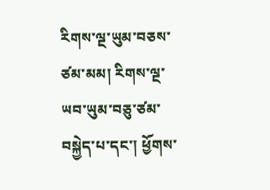རིགས་ལྔ་ཡུམ་བཅས་ ཙམ་མམ། རིགས་ལྔ་ཡབ་ཡུམ་བཅུ་ཙམ་བསྐྱེད་པ་དང་། ཕྱོགས་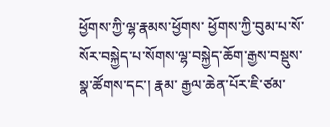ཕྱོགས་ཀྱི་ལྷ་རྣམས་ཕྱོགས་ ཕྱོགས་ཀྱི་བུམ་པ་སོ་སོར་བསྐྱེད་པ་སོགས་ལྷ་བསྐྱེད་ཆོག་རྒྱས་བསྡུས་སྣ་ཚོགས་དང་། རྣམ་ རྒྱལ་ཆེན་པོར་ཇི་ཙམ་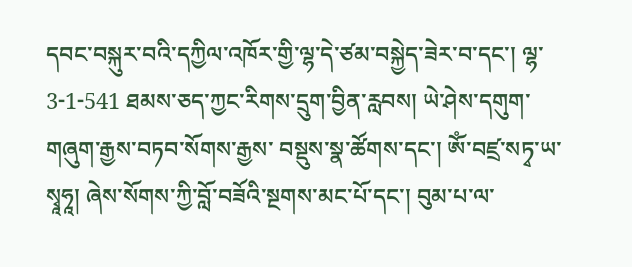དབང་བསྐུར་བའི་དཀྱིལ་འཁོར་གྱི་ལྷ་དེ་ཙམ་བསྐྱེད་ཟེར་བ་དང་། ལྷ་ 3-1-541 ཐམས་ཅད་ཀྱང་རིགས་དྲུག་བྱིན་རླབས། ཡེ་ཤེས་དགུག་གཞུག་རྒྱས་བཏབ་སོགས་རྒྱས་ བསྡུས་སྣ་ཚོགས་དང་། ༀ་བཛྲ་སཏྭ་ཡ་སྭཱཧཱ། ཞེས་སོགས་ཀྱི་བློ་བཟོའི་སྔགས་མང་པོ་དང་། བུམ་པ་ལ་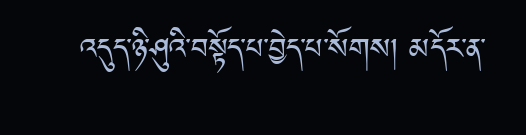འདུད་ཉི་ཤུའི་བསྟོད་པ་བྱེད་པ་སོགས། མདོར་ན་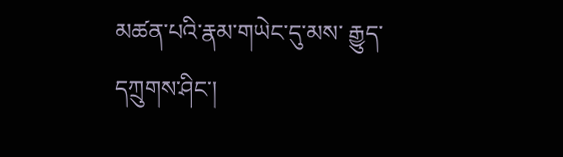མཚན་པའི་རྣམ་གཡེང་དུ་མས་ རྒྱུད་དཀྲུགས་ཤིང་།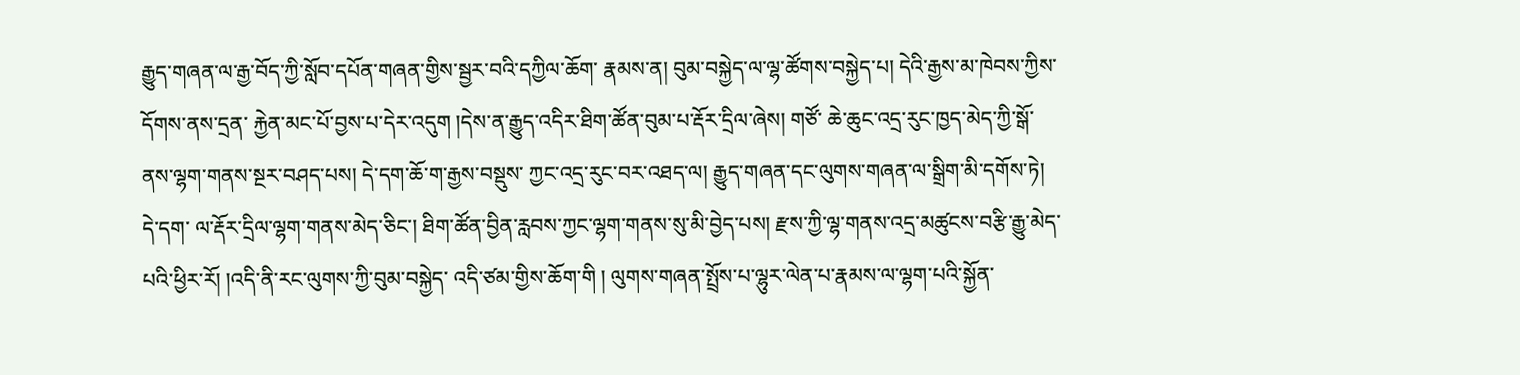རྒྱུད་གཞན་ལ་རྒྱ་བོད་ཀྱི་སློབ་དཔོན་གཞན་གྱིས་སྦྱར་བའི་དཀྱིལ་ཆོག་ རྣམས་ན། བུམ་བསྐྱེད་ལ་ལྷ་ཚོགས་བསྐྱེད་པ། དེའི་རྒྱས་མ་ཁེབས་ཀྱིས་དོགས་ནས་དྲན་ རྐྱེན་མང་པོ་བྱས་པ་དེར་འདུག །དེས་ན་རྒྱུད་འདིར་ཐིག་ཚོན་བུམ་པ་རྡོར་དྲིལ་ཞེས། གཙོ་ ཆེ་ཆུང་འདྲ་རུང་ཁྱད་མེད་ཀྱི་སྒོ་ནས་ལྷག་གནས་སྔར་བཤད་པས། དེ་དག་ཆོ་ག་རྒྱས་བསྡུས་ ཀྱང་འདྲ་རུང་བར་འཐད་ལ། རྒྱུད་གཞན་དང་ལུགས་གཞན་ལ་སྒྲིག་མི་དགོས་ཏེ། དེ་དག་ ལ་རྡོར་དྲིལ་ལྷག་གནས་མེད་ཅིང་། ཐིག་ཚོན་བྱིན་རླབས་ཀྱང་ལྷག་གནས་སུ་མི་བྱེད་པས། རྫས་ཀྱི་ལྷ་གནས་འདྲ་མཚུངས་བརྩི་རྒྱུ་མེད་པའི་ཕྱིར་རོ། །འདི་ནི་རང་ལུགས་ཀྱི་བུམ་བསྐྱེད་ འདི་ཙམ་གྱིས་ཆོག་གི ། ལུགས་གཞན་སྤྲོས་པ་ལྷུར་ལེན་པ་རྣམས་ལ་ལྷག་པའི་སྐྱོན་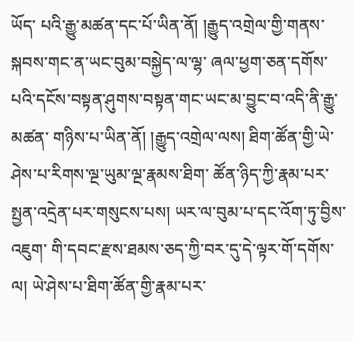ཡོད་ པའི་རྒྱུ་མཚན་དང་པོ་ཡིན་ནོ། །རྒྱུད་འགྲེལ་གྱི་གནས་སྐབས་གང་ན་ཡང་བུམ་བསྐྱེད་ལ་ལྷ་ ཞལ་ཕྱག་ཅན་དགོས་པའི་དངོས་བསྟན་ཤུགས་བསྟན་གང་ཡང་མ་བྱུང་བ་འདི་ནི་རྒྱུ་མཚན་ གཉིས་པ་ཡིན་ནོ། །རྒྱུད་འགྲེལ་ལས། ཐིག་ཚོན་གྱི་ཡེ་ཤེས་པ་རིགས་ལྔ་ཡུམ་ལྔ་རྣམས་ཐིག་ ཚོན་ཉིད་ཀྱི་རྣམ་པར་སྤྱན་འདྲེན་པར་གསུངས་པས། ཡར་ལ་བུམ་པ་དང་འོག་ཏུ་བྱིས་འཇུག་ གི་དབང་རྫས་ཐམས་ཅད་ཀྱི་བར་དུ་དེ་ལྟར་གོ་དགོས་ལ། ཡེ་ཤེས་པ་ཐིག་ཚོན་གྱི་རྣམ་པར་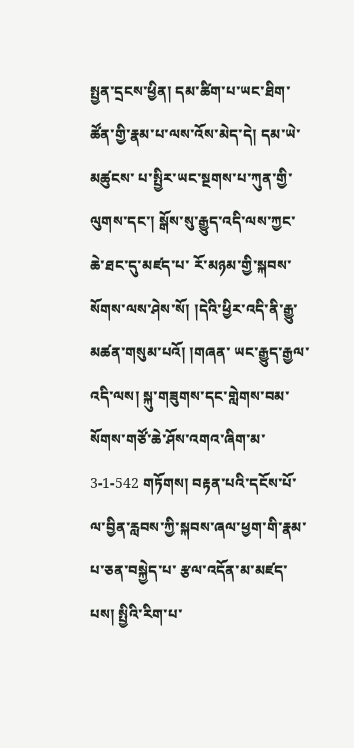སྤྱན་དྲངས་ཕྱིན། དམ་ཚིག་པ་ཡང་ཐིག་ཚོན་གྱི་རྣམ་པ་ལས་འོས་མེད་དེ། དམ་ཡེ་མཚུངས་ པ་སྤྱིར་ཡང་སྔགས་པ་ཀུན་གྱི་ལུགས་དང་། སྒོས་སུ་རྒྱུད་འདི་ལས་ཀྱང་ཆེ་ཐང་དུ་མཛད་པ་ རོ་མཉམ་གྱི་སྐབས་སོགས་ལས་ཤེས་སོ། །དེའི་ཕྱིར་འདི་ནི་རྒྱུ་མཚན་གསུམ་པའོ། །གཞན་ ཡང་རྒྱུད་རྒྱལ་འདི་ལས། སྐུ་གཟུགས་དང་གླེགས་བམ་སོགས་གཙོ་ཆེ་ཤོས་འགའ་ཞིག་མ་ 3-1-542 གཏོགས། བརྟན་པའི་དངོས་པོ་ལ་བྱིན་རླབས་ཀྱི་སྐབས་ཞལ་ཕྱག་གི་རྣམ་པ་ཅན་བསྐྱེད་པ་ རྩལ་འདོན་མ་མཛད་པས། སྤྱིའི་རིག་པ་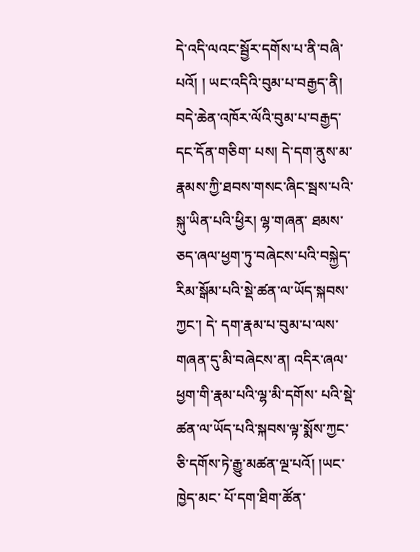དེ་འདི་ལའང་སྦྱོར་དགོས་པ་ནི་བཞི་པའོ། ། ཡང་འདིའི་བུམ་པ་བརྒྱད་ནི། བདེ་ཆེན་འཁོར་ལོའི་བུམ་པ་བརྒྱད་དང་དོན་གཅིག་ པས། དེ་དག་ནུས་མ་རྣམས་ཀྱི་ཐབས་གསང་ཞིང་སྦས་པའི་སྐུ་ཡིན་པའི་ཕྱིར། ལྷ་གཞན་ ཐམས་ཅད་ཞལ་ཕྱག་ཏུ་བཞེངས་པའི་བསྐྱེད་རིམ་སྒོམ་པའི་སྡེ་ཚན་ལ་ཡོད་སྐབས་ཀྱང་། དེ་ དག་རྣམ་པ་བུམ་པ་ལས་གཞན་དུ་མི་བཞེངས་ན། འདིར་ཞལ་ཕྱག་གི་རྣམ་པའི་ལྷ་མི་དགོས་ པའི་སྡེ་ཚན་ལ་ཡོད་པའི་སྐབས་ལྟ་སྨོས་ཀྱང་ཅི་དགོས་ཏེ་རྒྱུ་མཚན་ལྔ་པའོ། །ཡང་ཁྱེད་མང་ པོ་དག་ཐིག་ཚོན་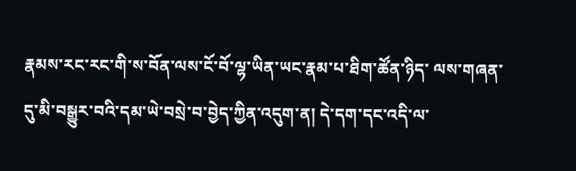རྣམས་རང་རང་གི་ས་བོན་ལས་ངོ་བོ་ལྷ་ཡིན་ཡང་རྣམ་པ་ཐིག་ཚོན་ཉིད་ ལས་གཞན་དུ་མི་བསྒྱུར་བའི་དམ་ཡེ་བསྲེ་བ་བྱེད་ཀྱིན་འདུག་ན། དེ་དག་དང་འདི་ལ་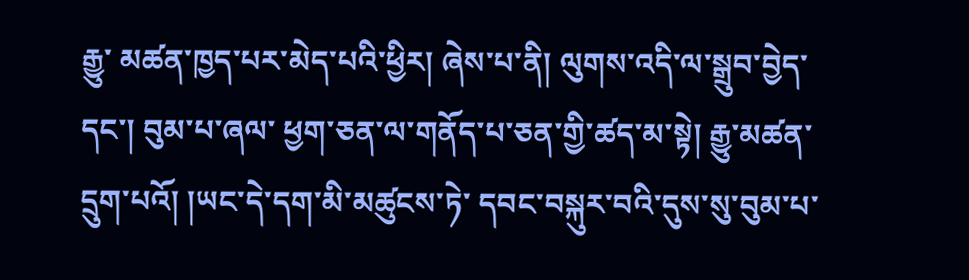རྒྱུ་ མཚན་ཁྱད་པར་མེད་པའི་ཕྱིར། ཞེས་པ་ནི། ལུགས་འདི་ལ་སྒྲུབ་བྱེད་དང་། བུམ་པ་ཞལ་ ཕྱག་ཅན་ལ་གནོད་པ་ཅན་གྱི་ཚད་མ་སྟེ། རྒྱུ་མཚན་དྲུག་པའོ། །ཡང་དེ་དག་མི་མཚུངས་ཏེ་ དབང་བསྐུར་བའི་དུས་སུ་བུམ་པ་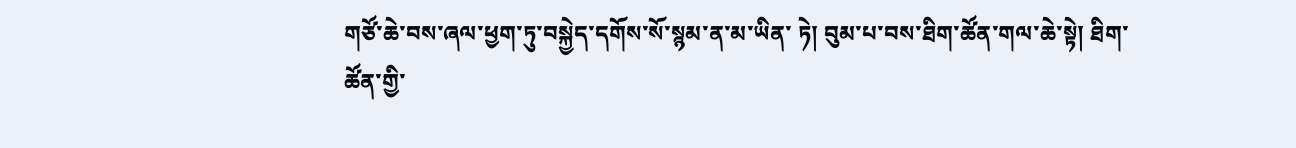གཙོ་ཆེ་བས་ཞལ་ཕྱག་ཏུ་བསྐྱེད་དགོས་སོ་སྙམ་ན་མ་ཡིན་ ཏེ། བུམ་པ་བས་ཐིག་ཚོན་གལ་ཆེ་སྟེ། ཐིག་ཚོན་གྱི་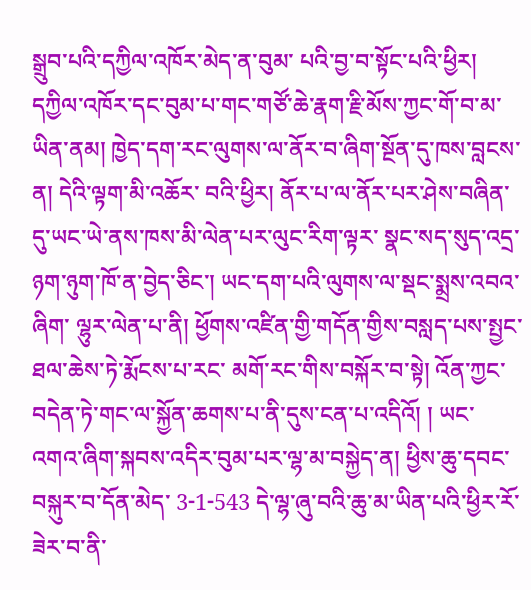སྒྲུབ་པའི་དཀྱིལ་འཁོར་མེད་ན་བུམ་ པའི་བྱ་བ་སྟོང་པའི་ཕྱིར། དཀྱིལ་འཁོར་དང་བུམ་པ་གང་གཙོ་ཆེ་རྣག་རྗི་མོས་ཀྱང་གོ་བ་མ་ ཡིན་ནམ། ཁྱེད་དག་རང་ལུགས་ལ་ནོར་བ་ཞིག་སྔོན་དུ་ཁས་བླངས་ན། དེའི་ལྟག་མི་འཆོར་ བའི་ཕྱིར། ནོར་པ་ལ་ནོར་པར་ཤེས་བཞིན་དུ་ཡང་ཡེ་ནས་ཁས་མི་ལེན་པར་ལུང་རིག་ལྟར་ སྣང་སད་སུད་འདྲ་ཉག་ཉུག་ཁོ་ན་བྱེད་ཅིང་། ཡང་དག་པའི་ལུགས་ལ་སྡང་སྨྲས་འབའ་ཞིག་ ལྷུར་ལེན་པ་ནི། ཕྱོགས་འཛིན་གྱི་གདོན་གྱིས་བསླད་པས་སྤྱང་ཐལ་ཆེས་ཏེ་རྨོངས་པ་རང་ མགོ་རང་གིས་བསྐོར་བ་སྟེ། འོན་ཀྱང་བདེན་ཏེ་གང་ལ་སྐྱོན་ཆགས་པ་ནི་དུས་ངན་པ་འདིའོ། ། ཡང་འགའ་ཞིག་སྐབས་འདིར་བུམ་པར་ལྷ་མ་བསྐྱེད་ན། ཕྱིས་ཆུ་དབང་བསྐུར་བ་དོན་མེད་ 3-1-543 དེ་ལྷ་ཞུ་བའི་ཆུ་མ་ཡིན་པའི་ཕྱིར་རོ་ཟེར་བ་ནི་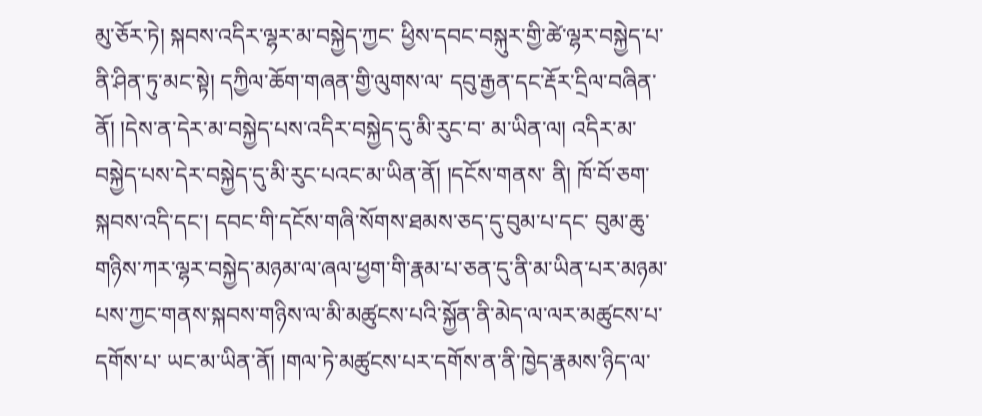མུ་ཅོར་ཏེ། སྐབས་འདིར་ལྷར་མ་བསྐྱེད་ཀྱང་ ཕྱིས་དབང་བསྐུར་གྱི་ཚེ་ལྷར་བསྐྱེད་པ་ནི་ཤིན་ཏུ་མང་སྟེ། དཀྱིལ་ཆོག་གཞན་གྱི་ལུགས་ལ་ དབུ་རྒྱན་དང་རྡོར་དྲིལ་བཞིན་ནོ། །དེས་ན་དེར་མ་བསྐྱེད་པས་འདིར་བསྐྱེད་དུ་མི་རུང་བ་ མ་ཡིན་ལ། འདིར་མ་བསྐྱེད་པས་དེར་བསྐྱེད་དུ་མི་རུང་པའང་མ་ཡིན་ནོ། །དངོས་གནས་ ནི། ཁོ་བོ་ཅག་སྐབས་འདི་དང་། དབང་གི་དངོས་གཞི་སོགས་ཐམས་ཅད་དུ་བུམ་པ་དང་ བུམ་ཆུ་གཉིས་ཀར་ལྷར་བསྐྱེད་མཉམ་ལ་ཞལ་ཕྱག་གི་རྣམ་པ་ཅན་དུ་ནི་མ་ཡིན་པར་མཉམ་ པས་ཀྱང་གནས་སྐབས་གཉིས་ལ་མི་མཚུངས་པའི་སྐྱོན་ནི་མེད་ལ་ལར་མཚུངས་པ་དགོས་པ་ ཡང་མ་ཡིན་ནོ། །གལ་ཏེ་མཚུངས་པར་དགོས་ན་ནི་ཁྱེད་རྣམས་ཉིད་ལ་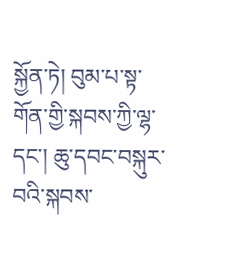སྐྱོན་ཏེ། བུམ་པ་སྟ་ གོན་གྱི་སྐབས་ཀྱི་ལྷ་དང་། ཆུ་དབང་བསྐུར་བའི་སྐབས་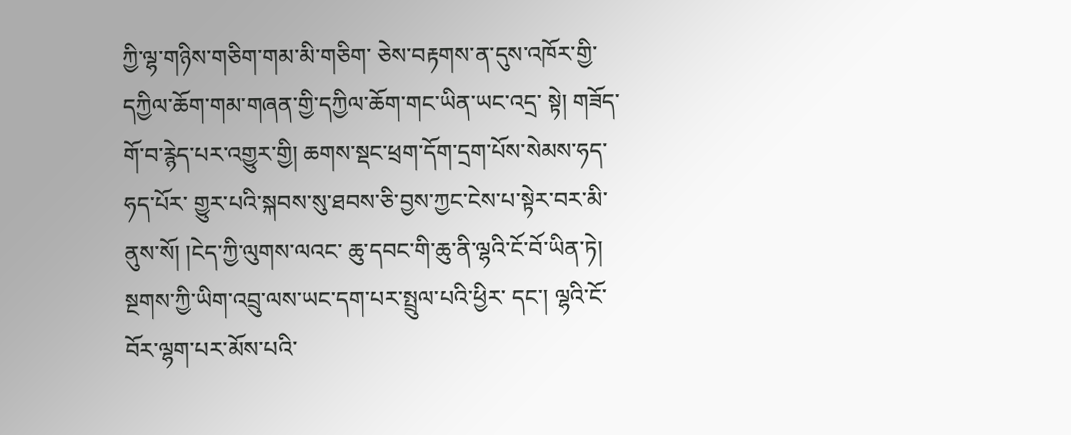ཀྱི་ལྷ་གཉིས་གཅིག་གམ་མི་གཅིག་ ཅེས་བརྟགས་ན་དུས་འཁོར་གྱི་དཀྱིལ་ཆོག་གམ་གཞན་གྱི་དཀྱིལ་ཆོག་གང་ཡིན་ཡང་འདྲ་ སྟེ། གཟོད་གོ་བ་རྙེད་པར་འགྱུར་གྱི། ཆགས་སྡང་ཕྲག་དོག་དྲག་པོས་སེམས་ཧད་ཧད་པོར་ གྱུར་པའི་སྐབས་སུ་ཐབས་ཅི་བྱས་ཀྱང་ངེས་པ་སྟེར་བར་མི་ནུས་སོ། །ངེད་ཀྱི་ལུགས་ལའང་ ཆུ་དབང་གི་ཆུ་ནི་ལྷའི་ངོ་བོ་ཡིན་ཏེ། སྔགས་ཀྱི་ཡིག་འབྲུ་ལས་ཡང་དག་པར་སྤྲུལ་པའི་ཕྱིར་ དང་། ལྷའི་ངོ་བོར་ལྷག་པར་མོས་པའི་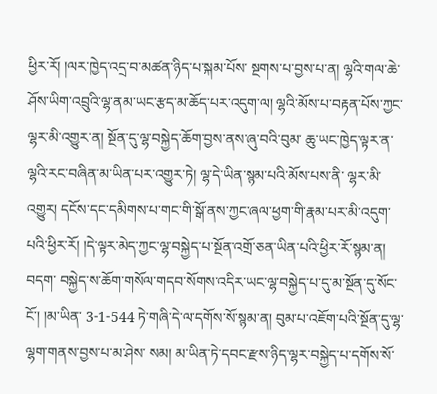ཕྱིར་རོ། །ལར་ཁྱེད་འདྲ་བ་མཚན་ཉིད་པ་སྐམ་པོས་ སྔགས་པ་བྱས་པ་ན། ལྷའི་གལ་ཆེ་ཤོས་ཡིག་འབྲུའི་ལྷ་ནམ་ཡང་རྩད་མ་ཆོད་པར་འདུག་ལ། ལྷའི་མོས་པ་བརྟན་པོས་ཀྱང་ལྷར་མི་འགྱུར་ན། སྔོན་དུ་ལྷ་བསྐྱེད་ཆོག་བྱས་ནས་ཞུ་བའི་བུམ་ ཆུ་ཡང་ཁྱེད་ལྟར་ན་ལྷའི་རང་བཞིན་མ་ཡིན་པར་འགྱུར་ཏེ། ལྷ་དེ་ཡིན་སྙམ་པའི་མོས་པས་ནི་ ལྷར་མི་འགྱུར། དངོས་དང་དམིགས་པ་གང་གི་སྒོ་ནས་ཀྱང་ཞལ་ཕྱག་གི་རྣམ་པར་མི་འདུག་ པའི་ཕྱིར་རོ། །དེ་ལྟར་མེད་ཀྱང་ལྷ་བསྐྱེད་པ་སྔོན་འགྲོ་ཅན་ཡིན་པའི་ཕྱིར་རོ་སྙམ་ན། བདག་ བསྐྱེད་ས་ཆོག་གསོལ་གདབ་སོགས་འདིར་ཡང་ལྷ་བསྐྱེད་པ་དུ་མ་སྔོན་དུ་སོང་ངོ་། །མ་ཡིན་ 3-1-544 ཏེ་གཞི་དེ་ལ་དགོས་སོ་སྙམ་ན། བུམ་པ་འཇོག་པའི་སྔོན་དུ་ལྷ་ལྷག་གནས་བྱས་པ་མ་ཤེས་ སམ། མ་ཡིན་ཏེ་དབང་རྫས་ཉིད་ལྷར་བསྐྱེད་པ་དགོས་སོ་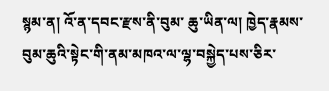སྙམ་ན། འོ་ན་དབང་རྫས་ནི་བུམ་ ཆུ་ཡིན་ལ། ཁྱེད་རྣམས་བུམ་ཆུའི་སྟེང་གི་ནམ་མཁའ་ལ་ལྷ་བསྐྱེད་པས་ཅིར་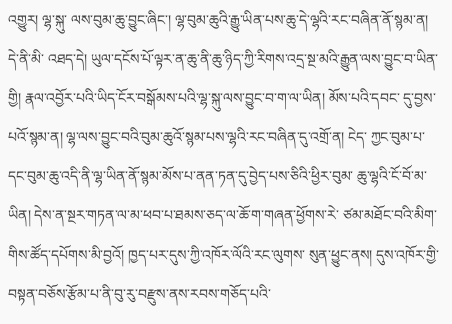འགྱུར། ལྷ་སྐུ་ ལས་བུམ་ཆུ་བྱུང་ཞིང་། ལྷ་བུམ་ཆུའི་རྒྱུ་ཡིན་པས་ཆུ་དེ་ལྷའི་རང་བཞིན་ནོ་སྙམ་ན། དེ་ནི་མི་ འཐད་དེ། ཡུལ་དངོས་པོ་ལྟར་ན་ཆུ་ནི་ཆུ་ཉིད་ཀྱི་རིགས་འདྲ་སྔ་མའི་རྒྱུན་ལས་བྱུང་བ་ཡིན་ གྱི། རྣལ་འབྱོར་པའི་ཡིད་ངོར་བསྒོམས་པའི་ལྷ་སྐུ་ལས་བྱུང་བ་ག་ལ་ཡིན། མོས་པའི་དབང་ དུ་བྱས་པའོ་སྙམ་ན། ལྷ་ལས་བྱུང་བའི་བུམ་ཆུའོ་སྙམ་པས་ལྷའི་རང་བཞིན་དུ་འགྲོ་ན། ངེད་ ཀྱང་བུམ་པ་དང་བུམ་ཆུ་འདི་ནི་ལྷ་ཡིན་ནོ་སྙམ་མོས་པ་ནན་ཏན་དུ་བྱེད་པས་ཅིའི་ཕྱིར་བུམ་ ཆུ་ལྷའི་ངོ་བོ་མ་ཡིན། དེས་ན་སྔར་གཏན་ལ་མ་ཕབ་པ་ཐམས་ཅད་ལ་ཆོ་ག་གཞན་ཕྱོགས་རེ་ ཙམ་མཐོང་བའི་མིག་གིས་ཚོད་དཔོགས་མི་བྱའོ། ཁྱད་པར་དུས་ཀྱི་འཁོར་ལོའི་རང་ལུགས་ སུན་ཕྱུང་ནས། དུས་འཁོར་གྱི་བསྟན་བཅོས་རྩོམ་པ་ནི་བུ་རུ་བརྫུས་ནས་རབས་གཅོད་པའི་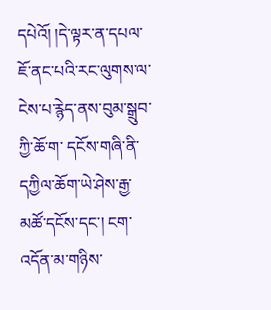དཔེའོ། །དེ་ལྟར་ན་དཔལ་ཇོ་ནང་པའི་རང་ལུགས་ལ་ངེས་པ་རྙེད་ནས་བུམ་སྒྲུབ་ཀྱི་ཆོ་ག་ དངོས་གཞི་ནི་དཀྱིལ་ཆོག་ཡེ་ཤེས་རྒྱ་མཚོ་དངོས་དང་། ངག་འདོན་མ་གཉིས་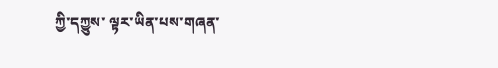ཀྱི་དཀྱུས་ ལྟར་ཡིན་པས་གཞན་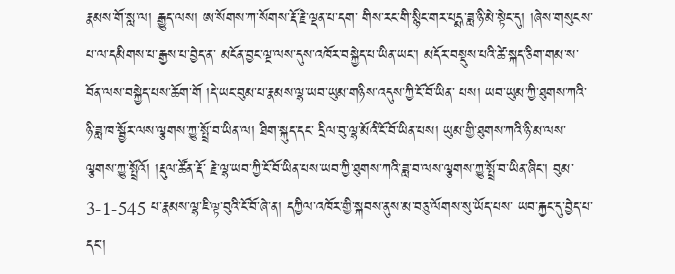རྣམས་གོ་སླ་ལ། རྒྱུད་ལས། ཨ་སོགས་ཀ་སོགས་རྡོ་རྗེ་ལྡན་པ་དག་ གིས་རང་གི་སྙིང་གར་པདྨ་ཟླ་ཉི་མེ་སྟེང་དུ། །ཞེས་གསུངས་པ་ལ་དམིགས་པ་རྒྱས་པ་བྱེད་ན་ མངོན་བྱང་ལྔ་ལས་དུས་འཁོར་བསྐྱེད་པ་ཡིན་ཡང་། མདོར་བསྡུས་པའི་ཚེ་སྐད་ཅིག་གམ་ས་ བོན་ལས་བསྐྱེད་པས་ཆོག་གོ །དེ་ཡང་བུམ་པ་རྣམས་ལྷ་ཡབ་ཡུམ་གཉིས་འདུས་ཀྱི་ངོ་བོ་ཡིན་ པས། ཡབ་ཡུམ་ཀྱི་ཐུགས་ཀའི་ཉི་ཟླ་ཁ་སྦྱོར་ལས་ལྕགས་ཀྱུ་སྤྲོ་བ་ཡིན་ལ། ཐིག་སྐུད་དང་ དྲིལ་བུ་ལྷ་མོའི་ངོ་བོ་ཡིན་པས། ཡུམ་གྱི་ཐུགས་ཀའི་ཉི་མ་ལས་ལྕགས་ཀྱུ་སྤྲོའོ། །རྡུལ་ཚོན་རྡོ་ རྗེ་ལྷ་ཡབ་ཀྱི་ངོ་བོ་ཡིན་པས་ཡབ་ཀྱི་ཐུགས་ཀའི་ཟླ་བ་ལས་ལྕགས་ཀྱུ་སྤྲོ་བ་ཡིན་ཞིང་། བུམ་ 3-1-545 པ་རྣམས་ལྷ་ཇི་ལྟ་བུའི་ངོ་བོ་ཞེ་ན། དཀྱིལ་འཁོར་གྱི་སྐབས་ནུས་མ་བཅུ་ལོགས་སུ་ཡོད་པས་ ཡབ་རྐྱང་དུ་བྱེད་པ་དང་།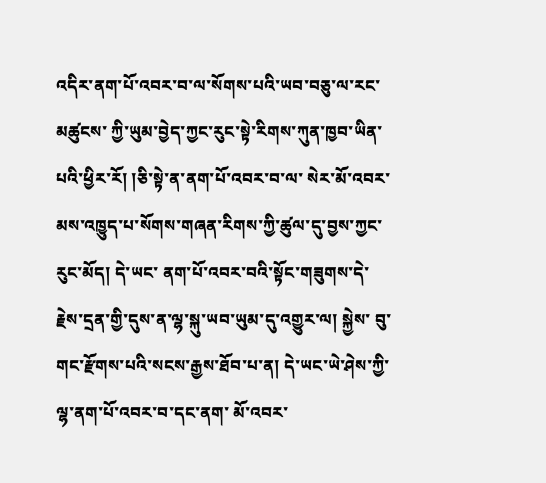འདིར་ནག་པོ་འབར་བ་ལ་སོགས་པའི་ཡབ་བཅུ་ལ་རང་མཚུངས་ ཀྱི་ཡུམ་བྱེད་ཀྱང་རུང་སྟེ་རིགས་ཀུན་ཁྱབ་ཡིན་པའི་ཕྱིར་རོ། །ཅི་སྟེ་ན་ནག་པོ་འབར་བ་ལ་ སེར་མོ་འབར་མས་འཁྱུད་པ་སོགས་གཞན་རིགས་ཀྱི་ཚུལ་དུ་བྱས་ཀྱང་རུང་མོད། དེ་ཡང་ ནག་པོ་འབར་བའི་སྟོང་གཟུགས་དེ་རྗེས་དྲན་གྱི་དུས་ན་ལྷ་སྐུ་ཡབ་ཡུམ་དུ་འགྱུར་ལ། སྐྱེས་ བུ་གང་རྫོགས་པའི་སངས་རྒྱས་ཐོབ་པ་ན། དེ་ཡང་ཡེ་ཤེས་ཀྱི་ལྷ་ནག་པོ་འབར་བ་དང་ནག་ མོ་འབར་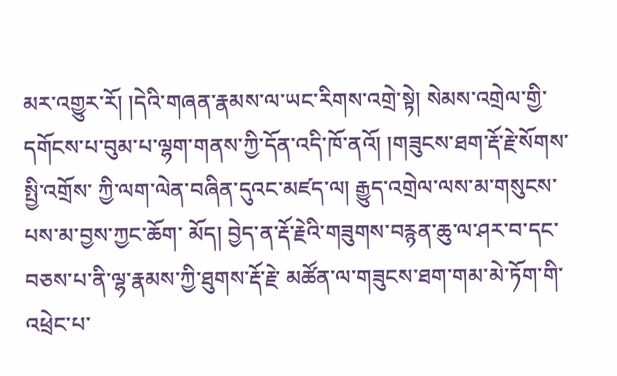མར་འགྱུར་རོ། །དེའི་གཞན་རྣམས་ལ་ཡང་རིགས་འགྲེ་སྟེ། སེམས་འགྲེལ་གྱི་ དགོངས་པ་བུམ་པ་ལྷག་གནས་ཀྱི་དོན་འདི་ཁོ་ནའོ། །གཟུངས་ཐག་རྡོ་རྗེ་སོགས་སྤྱི་འགྲོས་ ཀྱི་ལག་ལེན་བཞིན་དུའང་མཛད་ལ། རྒྱུད་འགྲེལ་ལས་མ་གསུངས་པས་མ་བྱས་ཀྱང་ཆོག་ མོད། བྱེད་ན་རྡོ་རྗེའི་གཟུགས་བརྙན་ཆུ་ལ་ཤར་བ་དང་བཅས་པ་ནི་ལྷ་རྣམས་ཀྱི་ཐུགས་རྡོ་རྗེ་ མཚོན་ལ་གཟུངས་ཐག་གམ་མེ་ཏོག་གི་འཕྲེང་པ་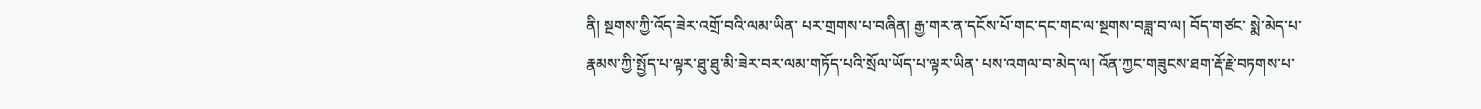ནི། སྔགས་ཀྱི་འོད་ཟེར་འགྲོ་བའི་ལམ་ཡིན་ པར་གྲགས་པ་བཞིན། རྒྱ་གར་ན་དངོས་པོ་གང་དང་གང་ལ་སྔགས་བཟླ་བ་ལ། བོད་གཙང་ སྨེ་མེད་པ་རྣམས་ཀྱི་སྤྱོད་པ་ལྟར་ཐུ་ཐུ་མི་ཟེར་བར་ལམ་གཏོད་པའི་སྲོལ་ཡོད་པ་ལྟར་ཡིན་ པས་འགལ་བ་མེད་ལ། འོན་ཀྱང་གཟུངས་ཐག་རྡོ་རྗེ་བཏགས་པ་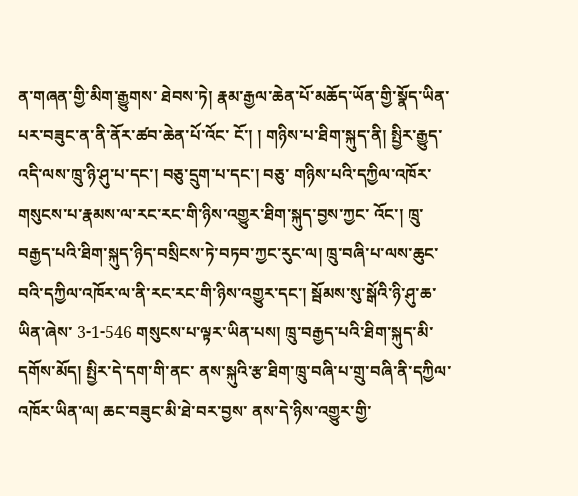ན་གཞན་གྱི་མིག་རྒྱུགས་ ཐེབས་ཏེ། རྣམ་རྒྱལ་ཆེན་པོ་མཆོད་ཡོན་གྱི་སྣོད་ཡིན་པར་བཟུང་ན་ནི་ནོར་ཚབ་ཆེན་པོ་འོང་ ངོ་། ། གཉིས་པ་ཐིག་སྐུད་ནི། སྤྱིར་རྒྱུད་འདི་ལས་ཁྲུ་ཉི་ཤུ་པ་དང་། བཅུ་དྲུག་པ་དང་། བཅུ་ གཉིས་པའི་དཀྱིལ་འཁོར་གསུངས་པ་རྣམས་ལ་རང་རང་གི་ཉིས་འགྱུར་ཐིག་སྐུད་བྱས་ཀྱང་ འོང་། ཁྲུ་བརྒྱད་པའི་ཐིག་སྐུད་ཉིད་བསྲིངས་ཏེ་བཏབ་ཀྱང་རུང་ལ། ཁྲུ་བཞི་པ་ལས་ཆུང་ བའི་དཀྱིལ་འཁོར་ལ་ནི་རང་རང་གི་ཉིས་འགྱུར་དང་། སྦོམས་སུ་སྒོའི་ཉི་ཤུ་ཆ་ཡིན་ཞེས་ 3-1-546 གསུངས་པ་ལྟར་ཡིན་པས། ཁྲུ་བརྒྱད་པའི་ཐིག་སྐུད་མི་དགོས་མོད། སྤྱིར་དེ་དག་གི་ནང་ ནས་སྐུའི་རྩ་ཐིག་ཁྲུ་བཞི་པ་གྲུ་བཞི་ནི་དཀྱིལ་འཁོར་ཡིན་ལ། ཆང་བཟུང་མི་ཐེ་བར་བྱས་ ནས་དེ་ཉིས་འགྱུར་གྱི་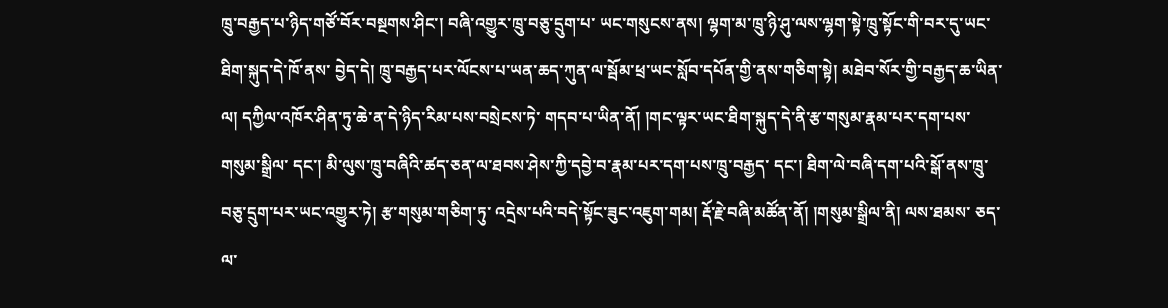ཁྲུ་བརྒྱད་པ་ཉིད་གཙོ་བོར་བསྔགས་ཤིང་། བཞི་འགྱུར་ཁྲུ་བཅུ་དྲུག་པ་ ཡང་གསུངས་ནས། ལྷག་མ་ཁྲུ་ཉི་ཤུ་ལས་ལྷག་སྟེ་ཁྲུ་སྟོང་གི་བར་དུ་ཡང་ཐིག་སྐུད་དེ་ཁོ་ནས་ བྱེད་དེ། ཁྲུ་བརྒྱད་པར་ལོངས་པ་ཡན་ཆད་ཀུན་ལ་སྦོམ་ཕྲ་ཡང་སློབ་དཔོན་གྱི་ནས་གཅིག་སྟེ། མཐེབ་སོར་གྱི་བརྒྱད་ཆ་ཡིན་ལ། དཀྱིལ་འཁོར་ཤིན་ཏུ་ཆེ་ན་དེ་ཉིད་རིམ་པས་བསྲེངས་ཏེ་ གདབ་པ་ཡིན་ནོ། །གང་ལྟར་ཡང་ཐིག་སྐུད་དེ་ནི་རྩ་གསུམ་རྣམ་པར་དག་པས་གསུམ་སྒྲིལ་ དང་། མི་ལུས་ཁྲུ་བཞིའི་ཚད་ཅན་ལ་ཐབས་ཤེས་ཀྱི་དབྱེ་བ་རྣམ་པར་དག་པས་ཁྲུ་བརྒྱད་ དང་། ཐིག་ལེ་བཞི་དག་པའི་སྒོ་ནས་ཁྲུ་བཅུ་དྲུག་པར་ཡང་འགྱུར་ཏེ། རྩ་གསུམ་གཅིག་ཏུ་ འདྲེས་པའི་བདེ་སྟོང་ཟུང་འཇུག་གམ། རྡོ་རྗེ་བཞི་མཚོན་ནོ། །གསུམ་སྒྲིལ་ནི། ལས་ཐམས་ ཅད་ལ་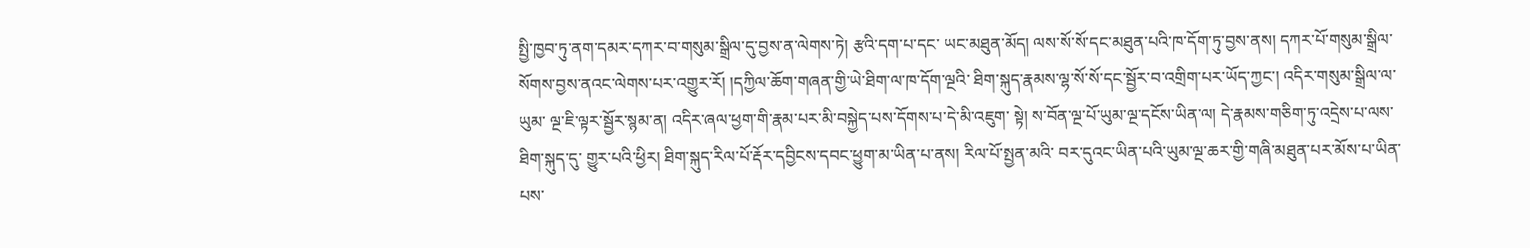སྤྱི་ཁྱབ་ཏུ་ནག་དམར་དཀར་བ་གསུམ་སྒྲིལ་དུ་བྱས་ན་ལེགས་ཏེ། རྩའི་དག་པ་དང་ ཡང་མཐུན་མོད། ལས་སོ་སོ་དང་མཐུན་པའི་ཁ་དོག་ཏུ་བྱས་ནས། དཀར་པོ་གསུམ་སྒྲིལ་ སོགས་བྱས་ནའང་ལེགས་པར་འགྱུར་རོ། །དཀྱིལ་ཆོག་གཞན་གྱི་ཡེ་ཐིག་ལ་ཁ་དོག་ལྔའི་ ཐིག་སྐུད་རྣམས་ལྷ་སོ་སོ་དང་སྦྱོར་བ་འགྲིག་པར་ཡོད་ཀྱང་། འདིར་གསུམ་སྒྲིལ་ལ་ཡུམ་ ལྔ་ཇི་ལྟར་སྦྱོར་སྙམ་ན། འདིར་ཞལ་ཕྱག་གི་རྣམ་པར་མི་བསྐྱེད་པས་དོགས་པ་དེ་མི་འཇུག་ སྟེ། ས་བོན་ལྔ་པོ་ཡུམ་ལྔ་དངོས་ཡིན་ལ། དེ་རྣམས་གཅིག་ཏུ་འདྲེས་པ་ལས་ཐིག་སྐུད་དུ་ གྱུར་པའི་ཕྱིར། ཐིག་སྐུད་རིལ་པོ་རྡོར་དབྱིངས་དབང་ཕྱུག་མ་ཡིན་པ་ནས། རིལ་པོ་སྤྱན་མའི་ བར་དུའང་ཡིན་པའི་ཡུམ་ལྔ་ཆར་གྱི་གཞི་མཐུན་པར་མོས་པ་ཡིན་པས་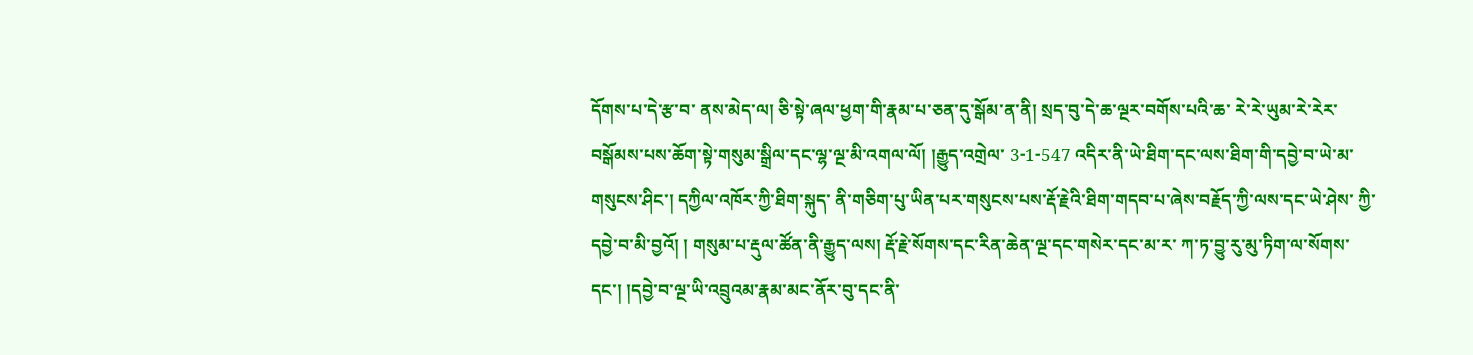དོགས་པ་དེ་རྩ་བ་ ནས་མེད་ལ། ཅི་སྟེ་ཞལ་ཕྱག་གི་རྣམ་པ་ཅན་དུ་སྒོམ་ན་ནི། སྲད་བུ་དེ་ཆ་ལྔར་བགོས་པའི་ཆ་ རེ་རེ་ཡུམ་རེ་རེར་བསྒོམས་པས་ཆོག་སྟེ་གསུམ་སྒྲིལ་དང་ལྷ་ལྔ་མི་འགལ་ལོ། །རྒྱུད་འགྲེལ་ 3-1-547 འདིར་ནི་ཡེ་ཐིག་དང་ལས་ཐིག་གི་དབྱེ་བ་ཡེ་མ་གསུངས་ཤིང་། དཀྱིལ་འཁོར་ཀྱི་ཐིག་སྐུད་ ནི་གཅིག་པུ་ཡིན་པར་གསུངས་པས་རྡོ་རྗེའི་ཐིག་གདབ་པ་ཞེས་བརྗོད་ཀྱི་ལས་དང་ཡེ་ཤེས་ ཀྱི་དབྱེ་བ་མི་བྱའོ། ། གསུམ་པ་རྡུལ་ཚོན་ནི་རྒྱུད་ལས། རྡོ་རྗེ་སོགས་དང་རིན་ཆེན་ལྔ་དང་གསེར་དང་མ་ར་ ཀ་ཏ་བྱུ་རུ་མུ་ཏིག་ལ་སོགས་དང་། །དབྱེ་བ་ལྔ་ཡི་འབྲུའམ་རྣམ་མང་ནོར་བུ་དང་ནི་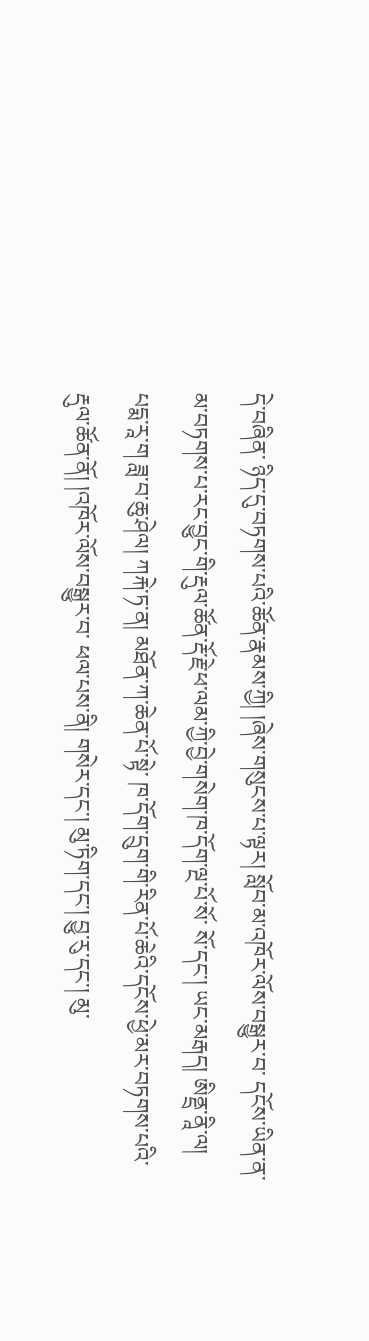དེ་བཞིན་ ཉིད་དུ་བཏགས་པའི་ཚོན་རྣམས་ཀྱི། །ཞེས་གསུངས་པ་ལྟར། སློབ་མ་འཁོར་ལོས་བསྒྱུར་བ་ དངོས་ཡིན་ན་མ་བཏགས་པ་རང་བྱུང་གི་རྡུལ་ཚོན་རྡོ་རྗེ་ཕ་ལམ་ཀྱི་བྱེ་གསེག་ཁ་དོག་ལྔ་པོ་སོ་ སོ་དང་། ཡང་མརྒད། ཨིནྡྲ་ནཱི་ལ། པདྨ་རཱ་ག ཟླ་བ་ཆུ་ཤེལ། ཀརྐེ་ཏ་ན། མཐོན་ཀ་ཆེན་པོ་སྟེ་ ཁ་དོག་དྲུག་གི་རིན་པོ་ཆེའི་དངོས་ཕྱེ་མར་བཏགས་པའི་རྡུལ་ཚོན་ནོ། །འཁོར་ལོས་བསྒྱུར་བ་ ཕལ་པས་ནི། གསེར་དང་། མུ་ཏིག་དང་། བྱུ་རུ་དང་། མུ་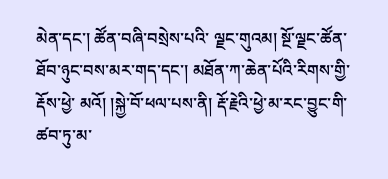མེན་དང་། ཚོན་བཞི་བསྲེས་པའི་ ལྗང་གུའམ། སྔོ་ལྗང་ཚོན་ཐོབ་ཉུང་བས་མར་གད་དང་། མཐོན་ཀ་ཆེན་པོའི་རིགས་གྱི་རྡོས་ཕྱེ་ མའོ། །སྐྱེ་བོ་ཕལ་པས་ནི། རྡོ་རྗེའི་ཕྱེ་མ་རང་བྱུང་གི་ཚབ་ཏུ་མ་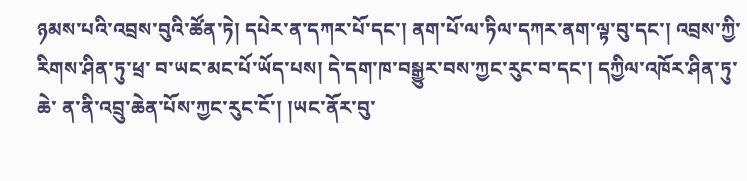ཉམས་པའི་འབྲས་བུའི་ཚོན་ཏེ། དཔེར་ན་དཀར་པོ་དང་། ནག་པོ་ལ་ཏིལ་དཀར་ནག་ལྟ་བུ་དང་། འབྲས་ཀྱི་རིགས་ཤིན་ཏུ་ཕྲ་ བ་ཡང་མང་པོ་ཡོད་པས། དེ་དག་ཁ་བསྒྱུར་བས་ཀྱང་རུང་བ་དང་། དཀྱིལ་འཁོར་ཤིན་ཏུ་ཆེ་ ན་ནི་འབྲུ་ཆེན་པོས་ཀྱང་རུང་ངོ་། །ཡང་ནོར་བུ་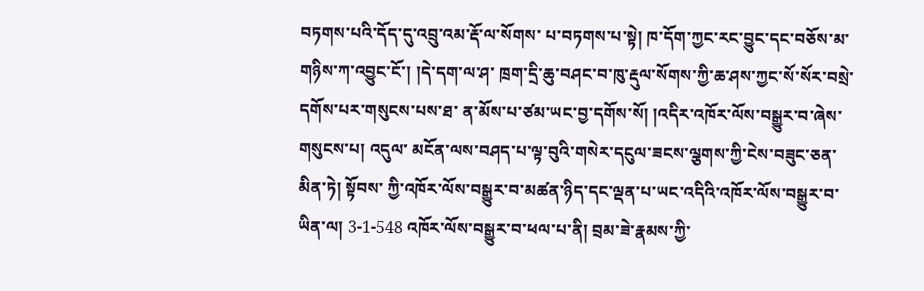བཏགས་པའི་དོད་དུ་འབྲུ་འམ་རྡོ་ལ་སོགས་ པ་བཏགས་པ་སྟེ། ཁ་དོག་ཀྱང་རང་བྱུང་དང་བཅོས་མ་གཉིས་ཀ་འབྱུང་ངོ་། །དེ་དག་ལ་ཤ་ ཁྲག་དྲི་ཆུ་བཤང་བ་ཁུ་རྡུལ་སོགས་ཀྱི་ཆ་ཤས་ཀྱང་སོ་སོར་བསྲེ་དགོས་པར་གསུངས་པས་ཐ་ ན་མོས་པ་ཙམ་ཡང་བྱ་དགོས་སོ། །འདིར་འཁོར་ལོས་བསྒྱུར་བ་ཞེས་གསུངས་པ། འདུལ་ མངོན་ལས་བཤད་པ་ལྟ་བུའི་གསེར་དངུལ་ཟངས་ལྕགས་ཀྱི་ངེས་བཟུང་ཅན་མིན་ཏེ། སྟོབས་ ཀྱི་འཁོར་ལོས་བསྒྱུར་བ་མཚན་ཉིད་དང་ལྡན་པ་ཡང་འདིའི་འཁོར་ལོས་བསྒྱུར་བ་ཡིན་ལ། 3-1-548 འཁོར་ལོས་བསྒྱུར་བ་ཕལ་པ་ནི། བྲམ་ཟེ་རྣམས་ཀྱི་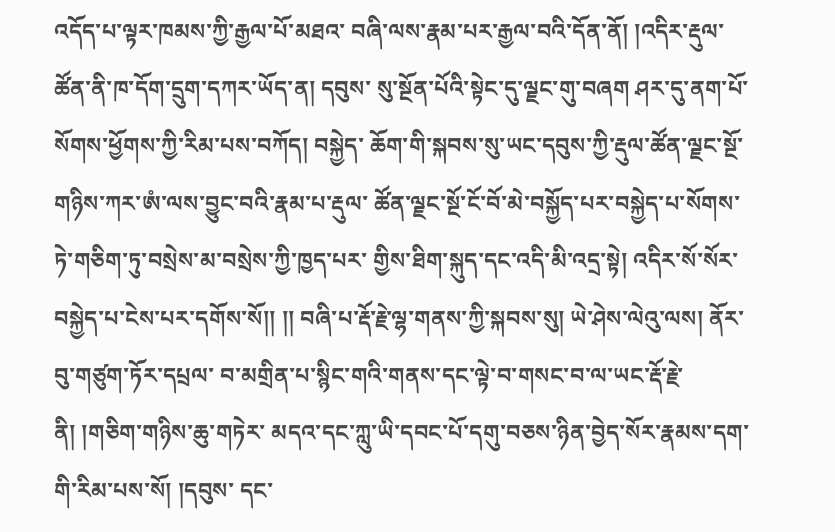འདོད་པ་ལྟར་ཁམས་ཀྱི་རྒྱལ་པོ་མཐའ་ བཞི་ལས་རྣམ་པར་རྒྱལ་བའི་དོན་ནོ། །འདིར་རྡུལ་ཚོན་ནི་ཁ་དོག་དྲུག་དཀར་ཡོད་ན། དབུས་ སུ་སྔོན་པོའི་སྟེང་དུ་ལྗང་གུ་བཞག ཤར་དུ་ནག་པོ་སོགས་ཕྱོགས་ཀྱི་རིམ་པས་བཀོད། བསྐྱེད་ ཆོག་གི་སྐབས་སུ་ཡང་དབུས་ཀྱི་རྡུལ་ཚོན་ལྗང་སྔོ་གཉིས་ཀར་ཨཾ་ལས་བྱུང་བའི་རྣམ་པ་རྡུལ་ ཚོན་ལྗང་སྔོ་ངོ་བོ་མེ་བསྐྱོད་པར་བསྐྱེད་པ་སོགས་ཏེ་གཅིག་ཏུ་བསྲེས་མ་བསྲེས་ཀྱི་ཁྱད་པར་ གྱིས་ཐིག་སྐུད་དང་འདི་མི་འདྲ་སྟེ། འདིར་སོ་སོར་བསྐྱེད་པ་ངེས་པར་དགོས་སོ།། །། བཞི་པ་རྡོ་རྗེ་ལྷ་གནས་ཀྱི་སྐབས་སུ། ཡེ་ཤེས་ལེའུ་ལས། ནོར་བུ་གཙུག་ཏོར་དཔྲལ་ བ་མགྲིན་པ་སྙིང་གའི་གནས་དང་ལྟེ་བ་གསང་བ་ལ་ཡང་རྡོ་རྗེ་ནི། །གཅིག་གཉིས་ཆུ་གཏེར་ མདའ་དང་ཀླུ་ཡི་དབང་པོ་དགུ་བཅས་ཉིན་བྱེད་སོར་རྣམས་དག་གི་རིམ་པས་སོ། །དབུས་ དང་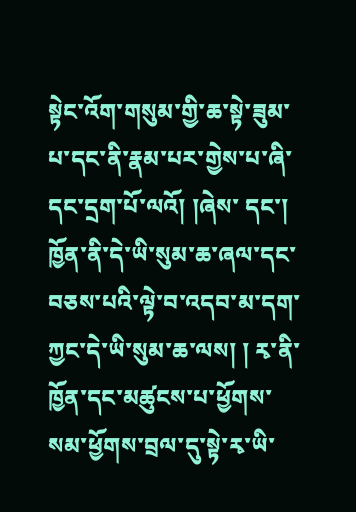སྟེང་འོག་གསུམ་གྱི་ཆ་སྟེ་ཟུམ་པ་དང་ནི་རྣམ་པར་གྱེས་པ་ཞི་དང་དྲག་པོ་ལའོ། །ཞེས་ དང་། ཁྱོན་ནི་དེ་ཡི་སུམ་ཆ་ཞལ་དང་བཅས་པའི་ལྟེ་བ་འདབ་མ་དག་ཀྱང་དེ་ཡི་སུམ་ཆ་ལས། ། རྭ་ནི་ཁྱོན་དང་མཚུངས་པ་ཕྱོགས་སམ་ཕྱོགས་བྲལ་དུ་སྟེ་རྭ་ཡི་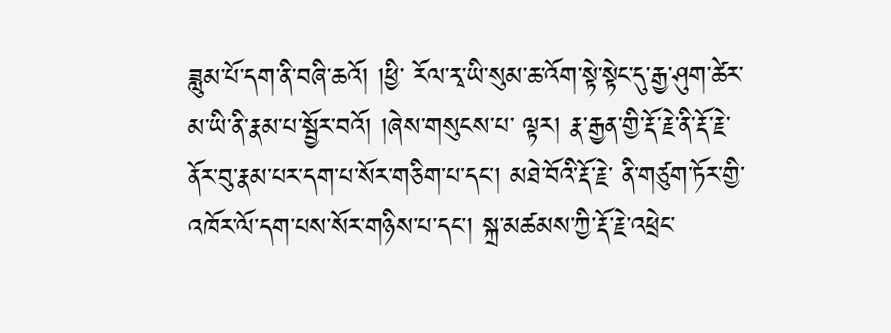ཟླུམ་པོ་དག་ནི་བཞི་ཆའོ། །ཕྱི་ རོལ་རྭ་ཡི་སུམ་ཆ་འོག་སྟེ་སྟེང་དུ་རྒྱ་ཤུག་ཚེར་མ་ཡི་ནི་རྣམ་པ་སྦྱོར་བའོ། །ཞེས་གསུངས་པ་ ལྟར། རྣ་རྒྱན་གྱི་རྡོ་རྗེ་ནི་རྡོ་རྗེ་ནོར་བུ་རྣམ་པར་དག་པ་སོར་གཅིག་པ་དང་། མཐེ་བོའི་རྡོ་རྗེ་ ནི་གཙུག་ཏོར་གྱི་འཁོར་ལོ་དག་པས་སོར་གཉིས་པ་དང་། སྐྲ་མཚམས་ཀྱི་རྡོ་རྗེ་འཕྲེང་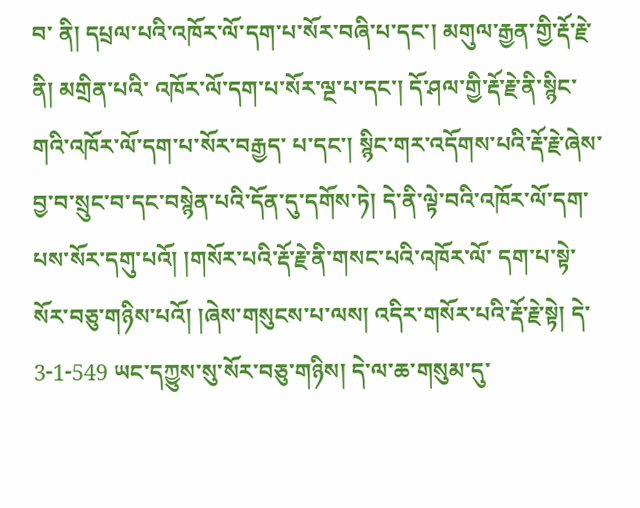བ་ ནི། དཔྲལ་པའི་འཁོར་ལོ་དག་པ་སོར་བཞི་པ་དང་། མགུལ་རྒྱན་གྱི་རྡོ་རྗེ་ནི། མགྲིན་པའི་ འཁོར་ལོ་དག་པ་སོར་ལྔ་པ་དང་། དོ་ཤལ་གྱི་རྡོ་རྗེ་ནི་སྙིང་གའི་འཁོར་ལོ་དག་པ་སོར་བརྒྱད་ པ་དང་། སྙིང་གར་འདོགས་པའི་རྡོ་རྗེ་ཞེས་བྱ་བ་སྲུང་བ་དང་བསྙེན་པའི་དོན་དུ་དགོས་ཏེ། དེ་ནི་ལྟེ་བའི་འཁོར་ལོ་དག་པས་སོར་དགུ་པའོ། །གསོར་པའི་རྡོ་རྗེ་ནི་གསང་པའི་འཁོར་ལོ་ དག་པ་སྟེ་སོར་བཅུ་གཉིས་པའོ། །ཞེས་གསུངས་པ་ལས། འདིར་གསོར་པའི་རྡོ་རྗེ་སྟེ། དེ་ 3-1-549 ཡང་དཀྱུས་སུ་སོར་བཅུ་གཉིས། དེ་ལ་ཆ་གསུམ་དུ་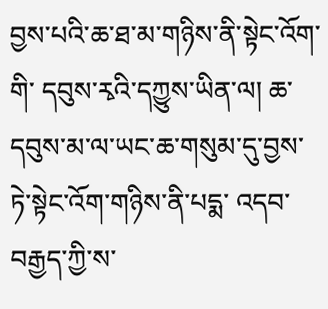བྱས་པའི་ཆ་ཐ་མ་གཉིས་ནི་སྟེང་འོག་གི་ དབུས་རྭའི་དཀྱུས་ཡིན་ལ། ཆ་དབུས་མ་ལ་ཡང་ཆ་གསུམ་དུ་བྱས་ཏེ་སྟེང་འོག་གཉིས་ནི་པདྨ་ འདབ་བརྒྱད་ཀྱི་ས་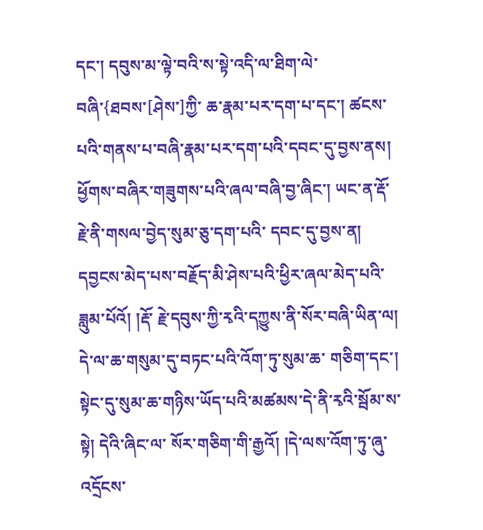དང་། དབུས་མ་ལྟེ་བའི་ས་སྟེ་འདི་ལ་ཐིག་ལེ་བཞི་{ཐབས་[ཤེས་]ཀྱི་ ཆ་རྣམ་པར་དག་པ་དང་། ཚངས་པའི་གནས་པ་བཞི་རྣམ་པར་དག་པའི་དབང་དུ་བྱས་ནས། ཕྱོགས་བཞིར་གཟུགས་པའི་ཞལ་བཞི་བྱ་ཞིང་། ཡང་ན་རྡོ་རྗེ་ནི་གསལ་བྱེད་སུམ་ཅུ་དག་པའི་ དབང་དུ་བྱས་ན། དབྱངས་མེད་པས་བརྗོད་མི་ཤེས་པའི་ཕྱིར་ཞལ་མེད་པའི་ཟླུམ་པོའོ། །རྡོ་ རྗེ་དབུས་ཀྱི་རྭའི་དཀྱུས་ནི་སོར་བཞི་ཡིན་ལ། དེ་ལ་ཆ་གསུམ་དུ་བཏང་པའི་འོག་ཏུ་སུམ་ཆ་ གཅིག་དང་། སྟེང་དུ་སུམ་ཆ་གཉིས་ཡོད་པའི་མཚམས་དེ་ནི་རྭའི་སྦོམ་ས་སྟེ། དེའི་ཞིང་ལ་ སོར་གཅིག་གི་རྒྱའོ། །དེ་ལས་འོག་ཏུ་ཞུ་འདྲོངས་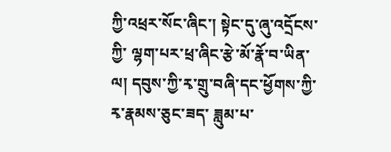ཀྱི་འཕྲར་སོང་ཞིང་། སྟེང་དུ་ཞུ་འདྲོངས་ཀྱི་ ལྷག་པར་ཕྲ་ཞིང་རྩེ་མོ་རྣོ་བ་ཡིན་ལ། དབུས་ཀྱི་རྭ་གྲུ་བཞི་དང་ཕྱོགས་ཀྱི་རྭ་རྣམས་ཅུང་ཟད་ ཟླུམ་པ་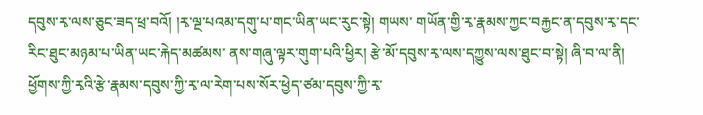དབུས་རྭ་ལས་ཅུང་ཟད་ཕྲ་བའོ། །རྭ་ལྔ་པའམ་དགུ་པ་གང་ཡིན་ཡང་རུང་སྟེ། གཡས་ གཡོན་གྱི་རྭ་རྣམས་ཀྱང་བརྐྱང་ན་དབུས་རྭ་དང་རིང་ཐུང་མཉམ་པ་ཡིན་ཡང་རྐེད་མཚམས་ ནས་གཞུ་ལྟར་གུག་པའི་ཕྱིར། རྩེ་མོ་དབུས་རྭ་ལས་དཀྱུས་ལས་ཐུང་བ་སྟེ། ཞི་བ་ལ་ནི། ཕྱོགས་ཀྱི་རྭའི་རྩེ་རྣམས་དབུས་ཀྱི་རྭ་ལ་རེག་པས་སོར་ཕྱེད་ཙམ་དབུས་ཀྱི་རྭ་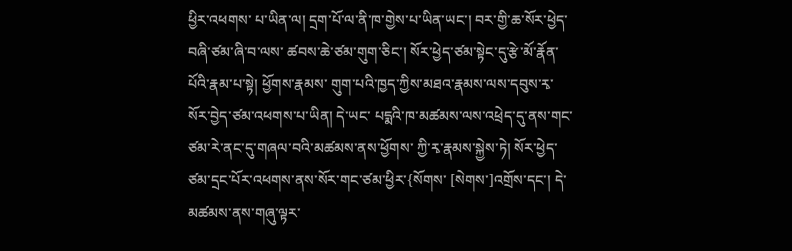ཕྱིར་འཕགས་ པ་ཡིན་ལ། དྲག་པོ་ལ་ནི་ཁ་གྱེས་པ་ཡིན་ཡང་། བར་གྱི་ཆ་སོར་ཕྱེད་བཞི་ཙམ་ཞི་བ་ལས་ ཚབས་ཆེ་ཙམ་གུག་ཅིང་། སོར་ཕྱེད་ཙམ་སྟེང་དུ་རྩེ་མོ་རྣོན་པོའི་རྣམ་པ་སྟེ། ཕྱོགས་རྣམས་ གུག་པའི་ཁྱད་ཀྱིས་མཐའ་རྣམས་ལས་དབུས་རྭ་སོར་བྱེད་ཙམ་འཕགས་པ་ཡིན། དེ་ཡང་ པདྨའི་ཁ་མཚམས་ལས་འཕྲེད་དུ་ནས་གང་ཙམ་རེ་ནང་དུ་གཞལ་བའི་མཚམས་ནས་ཕྱོགས་ ཀྱི་རྭ་རྣམས་སྐྱེས་ཏེ། སོར་ཕྱེད་ཙམ་དྲང་པོར་འཕགས་ནས་སོར་གང་ཙམ་ཕྱིར་{སོགས་ [སེགས་]འགྲོས་དང་། དེ་མཚམས་ནས་གཞུ་ལྟར་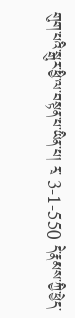གུག་པའི་སྒུར་ཕྱི་ལ་བསྟན་པ་ཡིན་པ། རྭ་ 3-1-550 དེ་རྣམས་ཀྱི་ཕྱེད་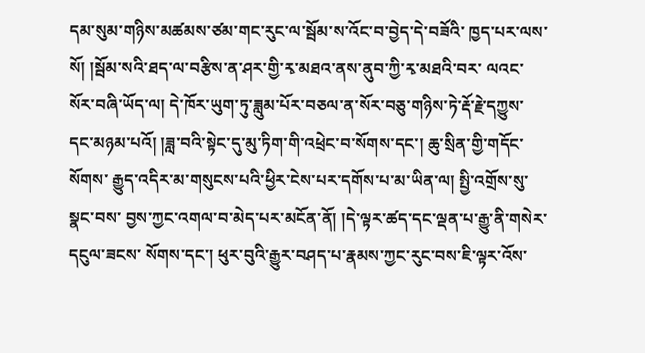དམ་སུམ་གཉིས་མཚམས་ཙམ་གང་རུང་ལ་སྦོམ་ས་འོང་བ་བྱེད་དེ་བཟོའི་ ཁྱད་པར་ལས་སོ། །སྦོམ་སའི་ཐད་ལ་བརྩིས་ན་ཤར་གྱི་རྭ་མཐའ་ནས་ནུབ་ཀྱི་རྭ་མཐའི་བར་ ལའང་སོར་བཞི་ཡོད་ལ། དེ་ཁོར་ཡུག་ཏུ་ཟླུམ་པོར་བཅལ་ན་སོར་བཅུ་གཉིས་ཏེ་རྡོ་རྗེ་དཀྱུས་ དང་མཉམ་པའོ། །ཟླ་བའི་སྟེང་དུ་མུ་ཏིག་གི་འཕྲེང་བ་སོགས་དང་། ཆུ་སྲིན་གྱི་གདོང་སོགས་ རྒྱུད་འདིར་མ་གསུངས་པའི་ཕྱིར་ངེས་པར་དགོས་པ་མ་ཡིན་ལ། སྤྱི་འགྲོས་སུ་སྣང་བས་ བྱས་ཀྱང་འགལ་བ་མེད་པར་མངོན་ནོ། །དེ་ལྟར་ཚད་དང་ལྡན་པ་རྒྱུ་ནི་གསེར་དངུལ་ཟངས་ སོགས་དང་། ཕུར་བུའི་རྒྱུར་བཤད་པ་རྣམས་ཀྱང་རུང་བས་ཇི་ལྟར་འོས་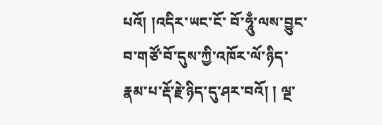པའོ། །འདིར་ཡང་ངོ་ བོ་ཧཱུྃ་ལས་བྱུང་བ་གཙོ་བོ་དུས་ཀྱི་འཁོར་ལོ་ཉིད་རྣམ་པ་རྡོ་རྗེ་ཉིད་དུ་ཤར་བའོ། ། ལྔ་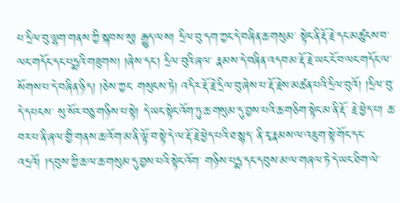པ་དྲིལ་བུ་ལྷག་གནས་ཀྱི་སྐབས་སུ། རྒྱུད་ལས། དྲིལ་བུ་དག་ཀྱང་དེ་བཞིན་ཆ་གསུམ་ སྟེང་ནི་རྡོ་རྗེ་དང་མཚུངས་བ་ལང་གདོང་དང་པདྨའི་གཟུགས། །ཞེས་དང་། དྲིལ་བུའི་ཞལ་ རྣམས་དེ་བཞིན་འདབ་མ་རྡོ་རྗེ་ཡང་ངོ་བ་ལང་གདོང་ལ་སོགས་པ་དེ་བཞིན་ཉིད། །ཅེས་ཀྱང་ གསུངས་ཏེ། འདིར་རྡོ་རྗེ་དྲིལ་བུ་ཞེས་པ་རྡོ་རྗེས་མཚན་པའི་དྲིལ་བུའོ། །དྲིལ་བུ་དེ་དཔངས་ སུ་སོར་བཅུ་གཉིས་པ་སྟེ། དེ་ཡང་སྟེང་འོག་ཏུ་ཆ་གསུམ་དུ་བྱས་པའི་ཆ་གཅིག་སྟེང་མ་ནི་རྡོ་ རྗེ་ཕྱེད་པ། ཆ་བར་པ་ནི་ཞལ་གྱི་གནས་ཆ་འོག་མ་ནི་ལྟོ་བ་སྟེ་དེ་ལ་རྡོ་རྗེ་ཕྱེད་པའི་ཐ་སྙད་ ནི་རྭ་རྣམས་ལ་འཇུག་སྟེ་གོང་དང་འདྲའོ། །དབུས་ཀྱི་ཆ་ལ་ཆ་གསུམ་དུ་བྱས་པའི་སྟེང་འོག་ གཉིས་པདྨ་དང་དབུས་མ་ལ་གཞལ་ཏེ་དེ་ཡང་ཐིག་ལེ་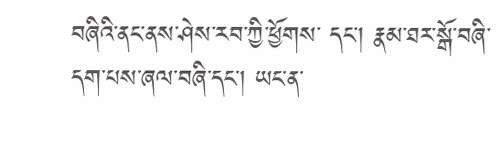བཞིའི་ནང་ནས་ཤེས་རབ་ཀྱི་ཕྱོགས་ དང་། རྣམ་ཐར་སྒོ་བཞི་དག་པས་ཞལ་བཞི་དང་། ཡང་ན་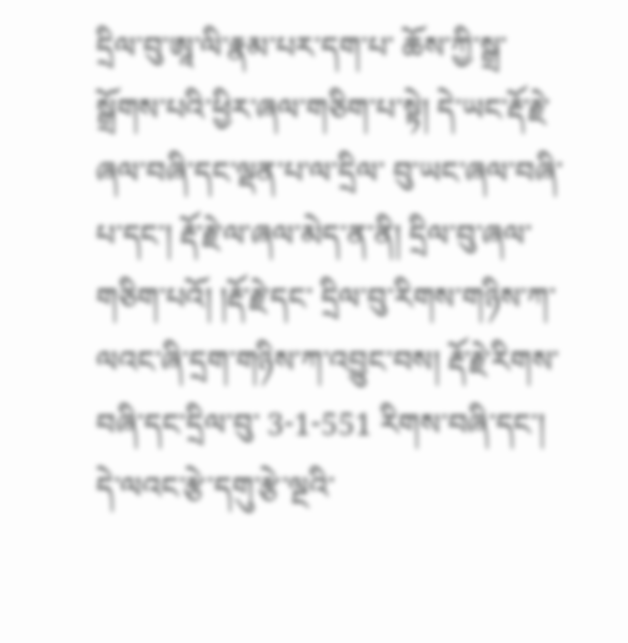དྲིལ་བུ་ཨཱ་ལི་རྣམ་པར་དག་པ་ ཆོས་ཀྱི་སྒྲ་སྒྲོགས་པའི་ཕྱིར་ཞལ་གཅིག་པ་སྟེ། དེ་ཡང་རྡོ་རྗེ་ཞལ་བཞི་དང་ལྡན་པ་ལ་དྲིལ་ བུ་ཡང་ཞལ་བཞི་པ་དང་། རྡོ་རྗེ་ལ་ཞལ་མེད་ན་ནི། དྲིལ་བུ་ཞལ་གཅིག་པའོ། །རྡོ་རྗེ་དང་ དྲིལ་བུ་རིགས་གཉིས་ཀ་ལའང་ཞི་དྲག་གཉིས་ཀ་འབྱུང་བས། རྡོ་རྗེ་རིགས་བཞི་དང་དྲིལ་བུ་ 3-1-551 རིགས་བཞི་དང་། དེ་ལའང་རྩེ་དགུ་རྩེ་ལྔའི་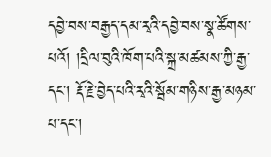དབྱེ་བས་བརྒྱད་དམ་རྭའི་དབྱེ་བས་སྣ་ཚོགས་ པའོ། །དྲིལ་བུའི་ཁོག་པའི་སྐྲ་མཚམས་ཀྱི་རྒྱ་དང་། རྡོ་རྗེ་བྱེད་པའི་རྭའི་སྦོམ་གཉིས་རྒྱ་མཉམ་ པ་དང་།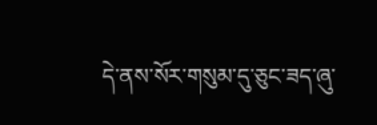དེ་ནས་སོར་གསུམ་དུ་ཅུང་ཟད་ཞུ་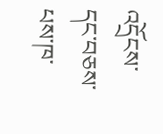འདྲོངས་དང་བཅས་པས་ཁ་